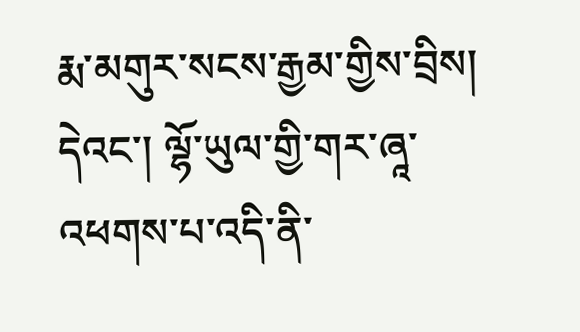རྨ་མགུར་སངས་རྒྱམ་གྱིས་བྲིས།
དེའང་། ལྷོ་ཡུལ་གྱི་གར་ཞཱ་འཕགས་པ་འདི་ནི་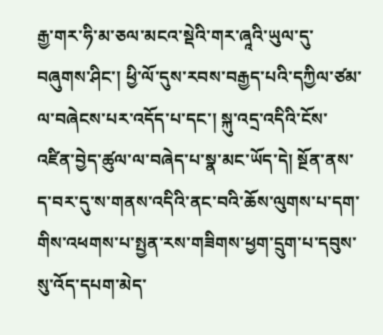རྒྱ་གར་ཧི་མ་ཅལ་མངའ་སྡེའི་གར་ཞཱའི་ཡུལ་དུ་བཞུགས་ཤིང་། ཕྱི་ལོ་དུས་རབས་བརྒྱད་པའི་དཀྱིལ་ཙམ་ལ་བཞེངས་པར་འདོད་པ་དང་། སྐུ་འདྲ་འདིའི་ངོས་འཛིན་བྱེད་ཚུལ་ལ་བཞེད་པ་སྣ་མང་ཡོད་དེ། སྔོན་ནས་ད་བར་དུ་ས་གནས་འདིའི་ནང་བའི་ཆོས་ལུགས་པ་དག་གིས་འཕགས་པ་སྤྱན་རས་གཟིགས་ཕྱག་དྲུག་པ་དབུས་སུ་འོད་དཔག་མེད་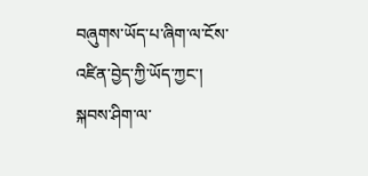བཞུགས་ཡོད་པ་ཞིག་ལ་ངོས་འཛིན་བྱེད་ཀྱི་ཡོད་ཀྱང་། སྐབས་ཤིག་ལ་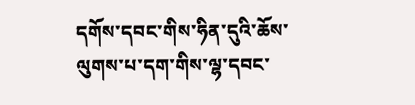དགོས་དབང་གིས་ཧིན་དུའི་ཆོས་ལུགས་པ་དག་གིས་ལྷ་དབང་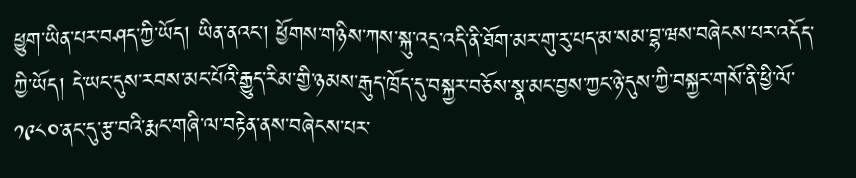ཕྱུག་ཡིན་པར་བཤད་ཀྱི་ཡོད། ཡིན་ནའང་། ཕྱོགས་གཉིས་ཀས་སྐུ་འདྲ་འདི་ནི་ཐོག་མར་གུ་རུ་པད་མ་སམ་བྷ་ཝས་བཞེངས་པར་འདོད་ཀྱི་ཡོད། དེ་ཡང་དུས་རབས་མང་པོའི་རྒྱུད་རིམ་གྱི་ཉམས་རྒུད་ཁྲོད་དུ་བསྐྱར་བཅོས་སྣ་མང་བྱས་ཀྱང་ཉེ་དུས་ཀྱི་བསྐྱར་གསོ་ནི་ཕྱི་ལོ་༡༩༨༠་ནང་དུ་རྩ་བའི་རྨང་གཞི་ལ་བརྟེན་ནས་བཞེངས་པར་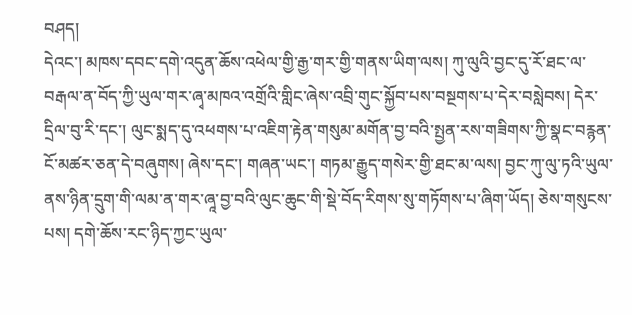བཤད།
དེའང་། མཁས་དབང་དགེ་འདུན་ཆོས་འཕེལ་གྱི་རྒྱ་གར་གྱི་གནས་ཡིག་ལས། ཀུ་ལུའི་བྱང་དུ་རོ་ཐང་ལ་བརྒལ་ན་བོད་ཀྱི་ཡུལ་གར་ཞྭ་མཁའ་འགྲོའི་གླིང་ཞེས་འབྲི་གུང་སྐྱོབ་པས་བསྔགས་པ་དེར་བསླེབས། དེར་དྲིལ་བུ་རི་དང་། ལུང་སྨད་དུ་འཕགས་པ་འཇིག་རྟེན་གསུམ་མགོན་བྱ་བའི་སྤྱན་རས་གཟིགས་ཀྱི་སྣང་བརྙན་ངོ་མཚར་ཅན་དེ་བཞུགས། ཞེས་དང་། གཞན་ཡང་། གཏམ་རྒྱུད་གསེར་གྱི་ཐང་མ་ལས། བྱང་ཀུ་ལུ་ཏའི་ཡུལ་ནས་ཉིན་དྲུག་གི་ལམ་ན་གར་ཞཱ་བྱ་བའི་ལུང་ཆུང་གི་སྡེ་བོད་རིགས་སུ་གཏོགས་པ་ཞིག་ཡོད། ཅེས་གསུངས་པས། དགེ་ཆོས་རང་ཉིད་ཀྱང་ཡུལ་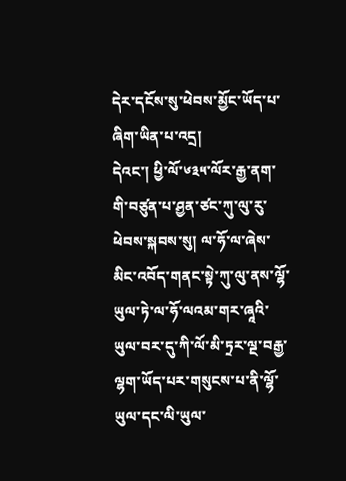དེར་དངོས་སུ་ཕེབས་མྱོང་ཡོད་པ་ཞིག་ཡིན་པ་འདྲ།
དེའང་། ཕྱི་ལོ་༦༣༥་ལོར་རྒྱ་ནག་གི་བཙུན་པ་ཤྱན་ཙང་ཀུ་ལུ་རུ་ཕེབས་སྐབས་སུ། ལ་ཧོ་ལ་ཞེས་མིང་འབོད་གནང་སྟེ་ཀུ་ལུ་ནས་ལྷོ་ཡུལ་ཏེ་ལ་ཧོ་ལའམ་གར་ཞཱའི་ཡུལ་བར་དུ་ཀི་ལོ་མི་ཏྲར་ལྔ་བརྒྱ་ལྷག་ཡོད་པར་གསུངས་པ་ནི་ལྷོ་ཡུལ་དང་ལི་ཡུལ་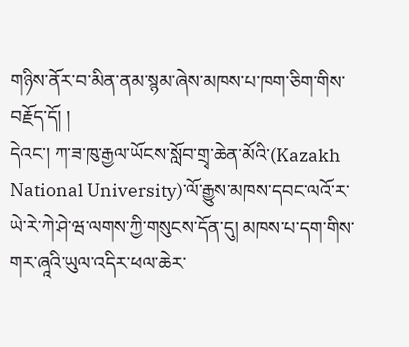གཉིས་ནོར་བ་མིན་ནམ་སྙམ་ཞེས་མཁས་པ་ཁག་ཅིག་གིས་བརྗོད་དོ། །
དེའང་། ཀ་ཟ་ཁུ་རྒྱལ་ཡོངས་སློབ་གྲྭ་ཆེན་མོའི་(Kazakh National University)་ལོ་རྒྱུས་མཁས་དབང་ལའོ་ར་ཡེ་རེ་ཀེ་ཤེ་ཝ་ལགས་ཀྱི་གསུངས་དོན་དུ། མཁས་པ་དག་གིས་གར་ཞཱའི་ཡུལ་འདིར་ཕལ་ཆེར་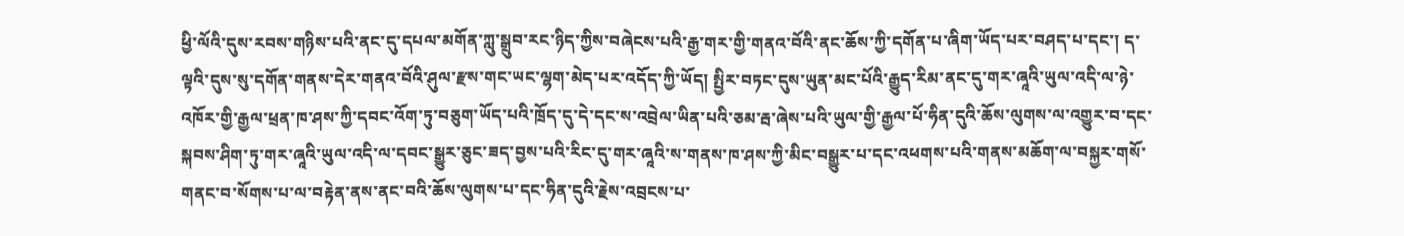ཕྱི་ལོའི་དུས་རབས་གཉིས་པའི་ནང་དུ་དཔལ་མགོན་ཀླུ་སྒྲུབ་རང་ཉིད་ཀྱིས་བཞེངས་པའི་རྒྱ་གར་གྱི་གནའ་བོའི་ནང་ཆོས་ཀྱི་དགོན་པ་ཞིག་ཡོད་པར་བཤད་པ་དང་། ད་ལྟའི་དུས་སུ་དགོན་གནས་དེར་གནའ་བོའི་ཤུལ་རྫས་གང་ཡང་ལྷག་མེད་པར་འདོད་ཀྱི་ཡོད། སྤྱིར་བཏང་དུས་ཡུན་མང་པོའི་རྒྱུད་རིམ་ནང་དུ་གར་ཞཱའི་ཡུལ་འདི་ལ་ཉེ་འཁོར་གྱི་རྒྱལ་ཕྲན་ཁ་ཤས་ཀྱི་དབང་འོག་ཏུ་བཅུག་ཡོད་པའི་ཁྲོད་དུ་དེ་དང་ས་འབྲེལ་ཡིན་པའི་ཅམ་རྦ་ཞེས་པའི་ཡུལ་གྱི་རྒྱལ་པོ་ཧིན་དུའི་ཆོས་ལུགས་ལ་འགྱུར་བ་དང་སྐབས་ཤིག་ཏུ་གར་ཞཱའི་ཡུལ་འདི་ལ་དབང་སྒྱུར་ཅུང་ཟད་བྱས་པའི་རིང་དུ་གར་ཞཱའི་ས་གནས་ཁ་ཤས་ཀྱི་མིང་བསྒྱུར་པ་དང་འཕགས་པའི་གནས་མཆོག་ལ་བསྐྱར་གསོ་གནང་བ་སོགས་པ་ལ་བརྟེན་ནས་ནང་བའི་ཆོས་ལུགས་པ་དང་ཧིན་དུའི་རྗེས་འབྲངས་པ་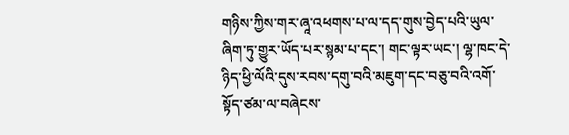གཉིས་ཀྱིས་གར་ཞཱ་འཕགས་པ་ལ་དད་གུས་བྱེད་པའི་ཡུལ་ཞིག་ཏུ་གྱུར་ཡོད་པར་སྙམ་པ་དང་། གང་ལྟར་ཡང་། ལྷ་ཁང་དེ་ཉིད་ཕྱི་ལོའི་དུས་རབས་དགུ་བའི་མཇུག་དང་བཅུ་བའི་འགོ་སྟོད་ཙམ་ལ་བཞེངས་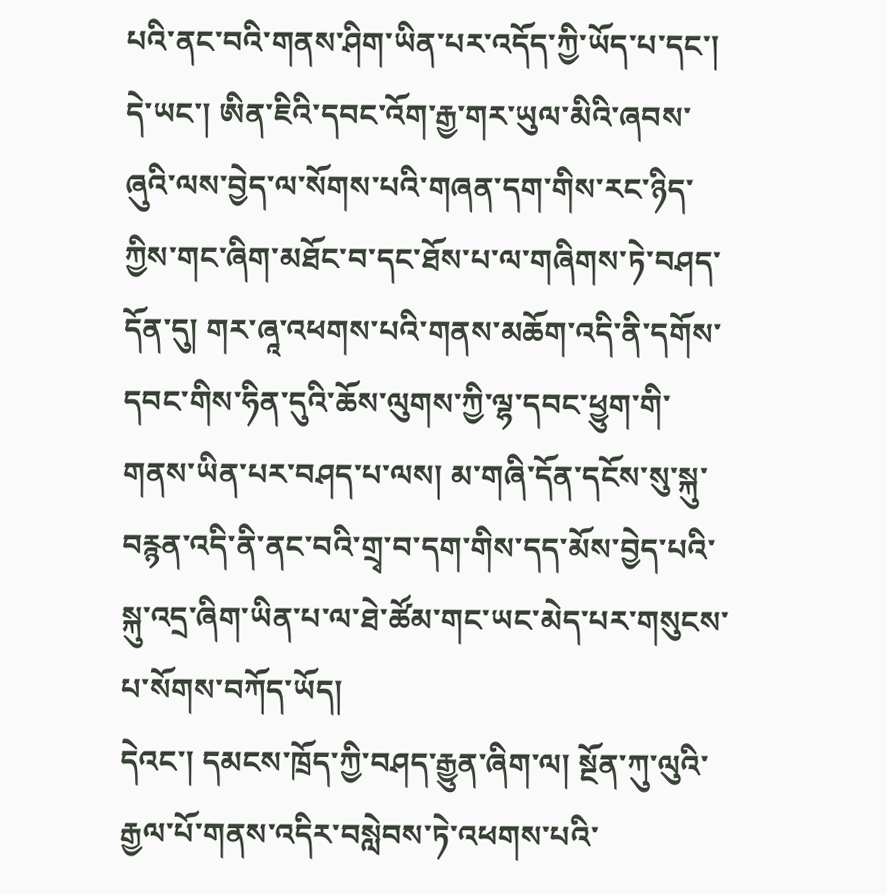པའི་ནང་བའི་གནས་ཤིག་ཡིན་པར་འདོད་ཀྱི་ཡོད་པ་དང་། དེ་ཡང་། ཨིན་ཇིའི་དབང་འོག་རྒྱ་གར་ཡུལ་མིའི་ཞབས་ཞུའི་ལས་བྱེད་ལ་སོགས་པའི་གཞན་དག་གིས་རང་ཉིད་ཀྱིས་གང་ཞིག་མཐོང་བ་དང་ཐོས་པ་ལ་གཞིགས་ཏེ་བཤད་དོན་དུ། གར་ཞཱ་འཕགས་པའི་གནས་མཆོག་འདི་ནི་དགོས་དབང་གིས་ཧིན་དུའི་ཆོས་ལུགས་ཀྱི་ལྷ་དབང་ཕྱུག་གི་གནས་ཡིན་པར་བཤད་པ་ལས། མ་གཞི་དོན་དངོས་སུ་སྐུ་བརྙན་འདི་ནི་ནང་བའི་གྲྭ་བ་དག་གིས་དད་མོས་བྱེད་པའི་སྐུ་འདྲ་ཞིག་ཡིན་པ་ལ་ཐེ་ཚོམ་གང་ཡང་མེད་པར་གསུངས་པ་སོགས་བཀོད་ཡོད།
དེའང་། དམངས་ཁྲོད་ཀྱི་བཤད་རྒྱུན་ཞིག་ལ། སྔོན་ཀུ་ལུའི་རྒྱལ་པོ་གནས་འདིར་བསླེབས་ཏེ་འཕགས་པའི་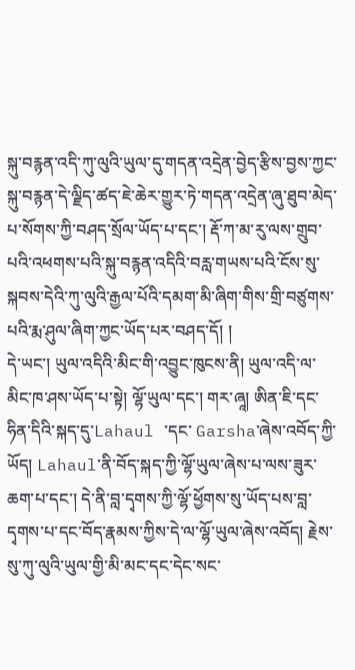སྐུ་བརྙན་འདི་ཀུ་ལུའི་ཡུལ་དུ་གདན་འདྲེན་བྱེད་རྩིས་བྱས་ཀྱང་སྐུ་བརྙན་དེ་ལྗིད་ཚད་ཇེ་ཆེར་གྱུར་ཏེ་གདན་འདྲེན་ཞུ་ཐུབ་མེད་པ་སོགས་ཀྱི་བཤད་སྲོལ་ཡོད་པ་དང་། རྡོ་ཀ་མ་རུ་ལས་གྲུབ་པའི་འཕགས་པའི་སྐུ་བརྙན་འདིའི་བརླ་གཡས་པའི་ངོས་སུ་སྐབས་དེའི་ཀུ་ལུའི་རྒྱལ་པོའི་དམག་མི་ཞིག་གིས་གྲི་བཙུགས་པའི་རྨ་ཤུལ་ཞིག་ཀྱང་ཡོད་པར་བཤད་དོ། །
དེ་ཡང་། ཡུལ་འདིའི་མིང་གི་འབྱུང་ཁུངས་ནི། ཡུལ་འདི་ལ་མིང་ཁ་ཤས་ཡོད་པ་སྟེ། ལྷོ་ཡུལ་དང་། གར་ཞཱ། ཨིན་ཇི་དང་ཧིན་དིའི་སྐད་དུ་Lahaul ་དང་ Garsha་ཞེས་འབོད་ཀྱི་ཡོད། Lahaul་ནི་བོད་སྐད་ཀྱི་ལྷོ་ཡུལ་ཞེས་པ་ལས་ཟུར་ཆག་པ་དང་། དེ་ནི་བླ་དྭགས་ཀྱི་ལྷོ་ཕྱོགས་སུ་ཡོད་པས་བླ་དྭགས་པ་དང་བོད་རྣམས་ཀྱིས་དེ་ལ་ལྷོ་ཡུལ་ཞེས་འབོད། རྗེས་སུ་ཀུ་ལུའི་ཡུལ་གྱི་མི་མང་དང་དེང་སང་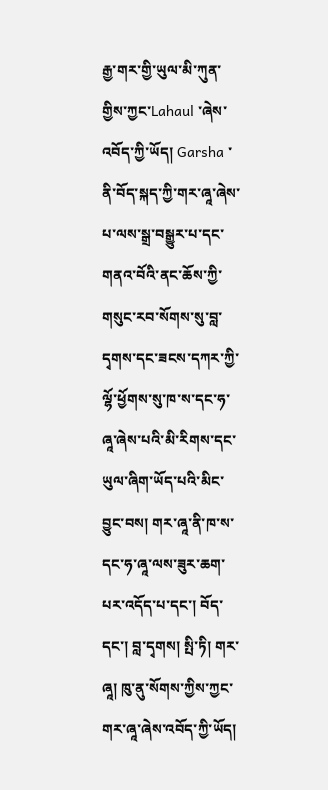རྒྱ་གར་གྱི་ཡུལ་མི་ཀུན་གྱིས་ཀྱང་Lahaul ་ཞེས་འབོད་ཀྱི་ཡོད། Garsha ་ནི་བོད་སྐད་ཀྱི་གར་ཞཱ་ཞེས་པ་ལས་སྒྲ་བསྒྱུར་པ་དང་གནའ་བོའི་ནང་ཆོས་ཀྱི་གསུང་རབ་སོགས་སུ་བླ་དྭགས་དང་ཟངས་དཀར་ཀྱི་ལྷོ་ཕྱོགས་སུ་ཁ་ས་དང་ཧ་ཞཱ་ཞེས་པའི་མི་རིགས་དང་ཡུལ་ཞིག་ཡོད་པའི་མིང་བྱུང་བས། གར་ཞཱ་ནི་ཁ་ས་དང་ཧ་ཞཱ་ལས་ཟུར་ཆག་པར་འདོད་པ་དང་། བོད་དང་། བླ་དྭགས། སྤི་ཏི། གར་ཞཱ། ཁུ་ནུ་སོགས་ཀྱིས་ཀྱང་གར་ཞཱ་ཞེས་འབོད་ཀྱི་ཡོད།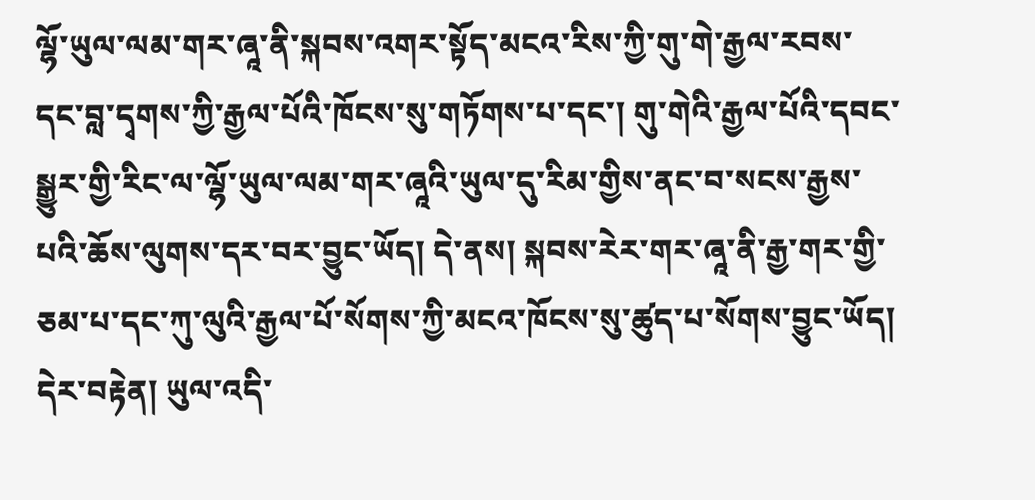ལྷོ་ཡུལ་ལམ་གར་ཞཱ་ནི་སྐབས་འགར་སྟོད་མངའ་རིས་ཀྱི་གུ་གེ་རྒྱལ་རབས་དང་བླ་དྭགས་ཀྱི་རྒྱལ་པོའི་ཁོངས་སུ་གཏོགས་པ་དང་། གུ་གེའི་རྒྱལ་པོའི་དབང་སྒྱུར་གྱི་རིང་ལ་ལྷོ་ཡུལ་ལམ་གར་ཞཱའི་ཡུལ་དུ་རིམ་གྱིས་ནང་བ་སངས་རྒྱས་པའི་ཆོས་ལུགས་དར་བར་བྱུང་ཡོད། དེ་ནས། སྐབས་རེར་གར་ཞཱ་ནི་རྒྱ་གར་གྱི་ཅམ་པ་དང་ཀུ་ལུའི་རྒྱལ་པོ་སོགས་ཀྱི་མངའ་ཁོངས་སུ་ཚུད་པ་སོགས་བྱུང་ཡོད། དེར་བརྟེན། ཡུལ་འདི་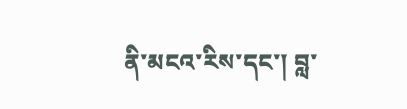ནི་མངའ་རིས་དང་། བླ་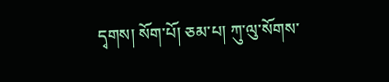དྭགས། སོག་པོ། ཅམ་པ། ཀུ་ལུ་སོགས་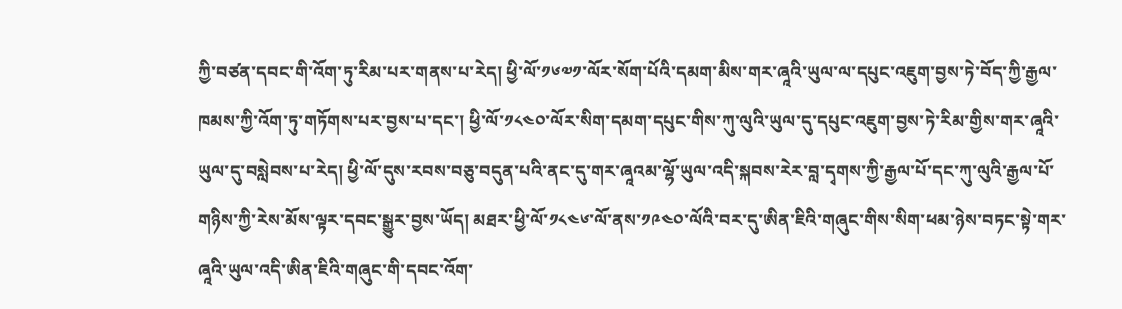ཀྱི་བཙན་དབང་གི་འོག་ཏུ་རིམ་པར་གནས་པ་རེད། ཕྱི་ལོ་༡༦༧༡་ལོར་སོག་པོའི་དམག་མིས་གར་ཞཱའི་ཡུལ་ལ་དཔུང་འཇུག་བྱས་ཏེ་བོད་ཀྱི་རྒྱལ་ཁམས་ཀྱི་འོག་ཏུ་གཏོགས་པར་བྱས་པ་དང་། ཕྱི་ལོ་༡༨༤༠་ལོར་སིག་དམག་དཔུང་གིས་ཀུ་ལུའི་ཡུལ་དུ་དཔུང་འཇུག་བྱས་ཏེ་རིམ་གྱིས་གར་ཞཱའི་ཡུལ་དུ་བསླེབས་པ་རེད། ཕྱི་ལོ་དུས་རབས་བཅུ་བདུན་པའི་ནང་དུ་གར་ཞཱའམ་ལྷོ་ཡུལ་འདི་སྐབས་རེར་བླ་དྭགས་ཀྱི་རྒྱལ་པོ་དང་ཀུ་ལུའི་རྒྱལ་པོ་གཉིས་ཀྱི་རེས་མོས་ལྟར་དབང་སྒྱུར་བྱས་ཡོད། མཐར་ཕྱི་ལོ་༡༨༤༦་ལོ་ནས་༡༩༤༠་ལོའི་བར་དུ་ཨིན་ཇིའི་གཞུང་གིས་སིག་ཕམ་ཉེས་བཏང་སྟེ་གར་ཞཱའི་ཡུལ་འདི་ཨིན་ཇིའི་གཞུང་གི་དབང་འོག་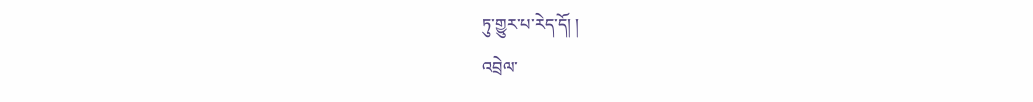ཏུ་གྱུར་པ་རེད་དོ། །
འབྲེལ་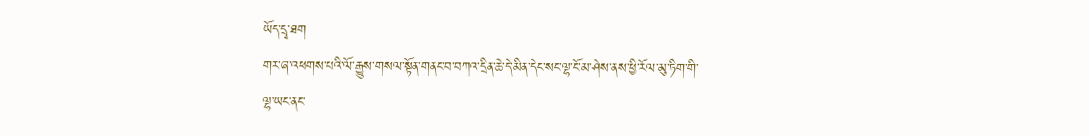ཡོད་དྲྭ་ཐག
གར་ཞ་འཕགས་པའི་ལོ་རྒྱུས་གསལ་སྟོན་གནང་བ་བཀའ་དྲིན་ཆེ་དེ་མིན་དེང་སང་ལྷ་ངོ་མ་ཤེས་ནས་ཕྱི་རོལ་མུ་ཏིག་གི་ལྷ་ཡང་ནང་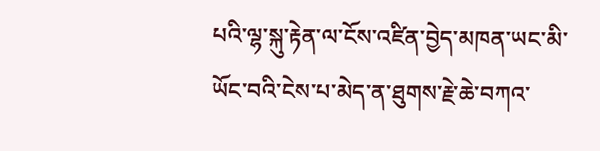པའི་ལྷ་སྐུ་རྟེན་ལ་ངོས་འཛིན་བྱེད་མཁན་ཡང་མི་ཡོང་བའི་ངེས་པ་མེད་ན་ཐུགས་རྗེ་ཆེ་བཀའ་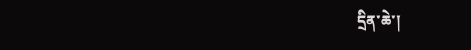དྲིན་ཆེ་།